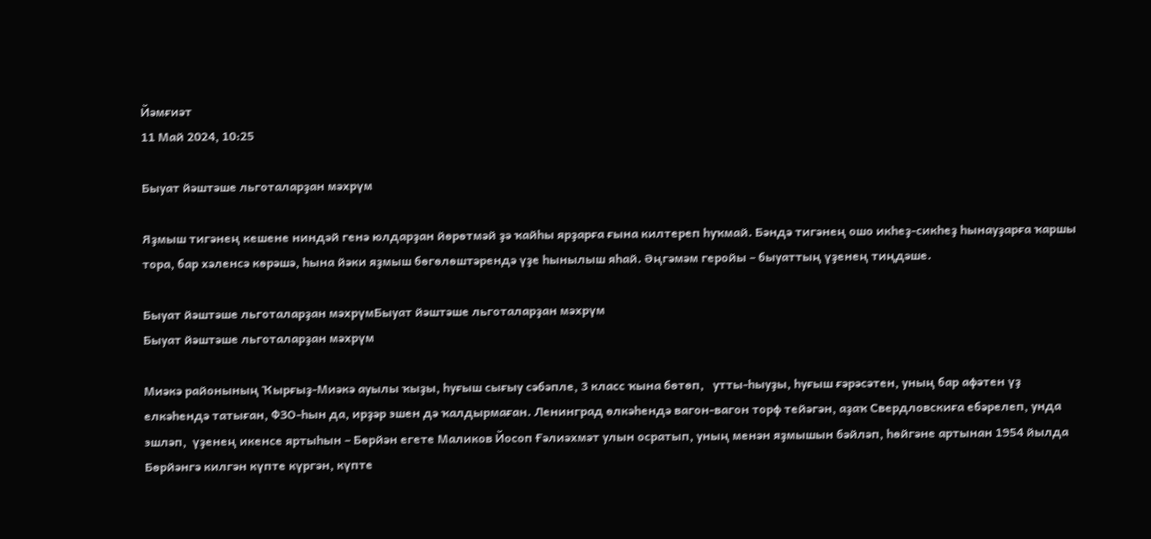Йәмғиәт
11 Май 2024, 10:25

Быуат йәштәше льготаларҙан мәхрүм

Яҙмыш тигәнең кешене ниндәй генә юлдарҙан йөрөтмәй ҙә ҡайһы ярҙарға ғына килтереп һуҡмай. Бәндә тигәнең ошо икһеҙ-сикһеҙ һынауҙарға ҡаршы тора, бар хәленсә көрәшә, һына йәки яҙмыш бөгөлөштәрендә үҙе һынылыш яһай. Әңгәмәм геройы – быуаттың үҙенең тиңдәше.

Быуат йәштәше льготаларҙан мәхрүмБыуат йәштәше льготаларҙан мәхрүм
Быуат йәштәше льготаларҙан мәхрүм

Миәкә районының Ҡырғыҙ-Миәкә ауылы ҡыҙы, һуғыш сығыу сәбәпле, 3 класс ҡына бөтөп,   утты-һыуҙы, һуғыш ғәрәсәтен, уның бар афәтен үҙ елкәһендә татыған, ФЗО-һын да, ирҙәр эшен дә ҡалдырмаған. Ленинград өлкәһендә вагон-вагон торф тейәгән, аҙаҡ Свердловскиға ебәрелеп, унда эшләп,  үҙенең икенсе яртыһын – Бөрйән егете Маликов Йосоп Ғәлиәхмәт улын осратып, уның менән яҙмышын бәйләп, һөйгәне артынан 1954 йылда Бөрйәнгә килгән күпте күргән, күпте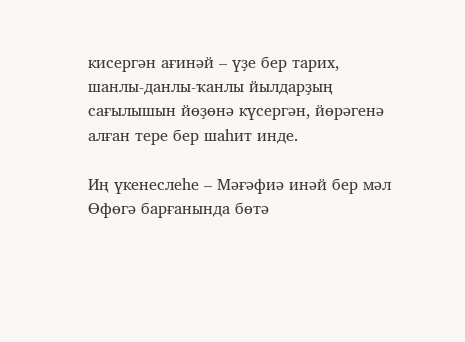кисергән ағинәй – үҙе бер тарих, шанлы-данлы-ҡанлы йылдарҙың сағылышын йөҙөнә күсергән, йөрәгенә алған тере бер шаһит инде.

Иң үкенеслеһе – Мәғәфиә инәй бер мәл Өфөгә барғанында бөтә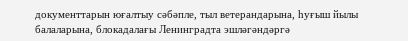документтарын юғалтыу сәбәпле, тыл ветерандарына, һуғыш йылы балаларына, блокадалағы Ленинградта эшләгәндәргә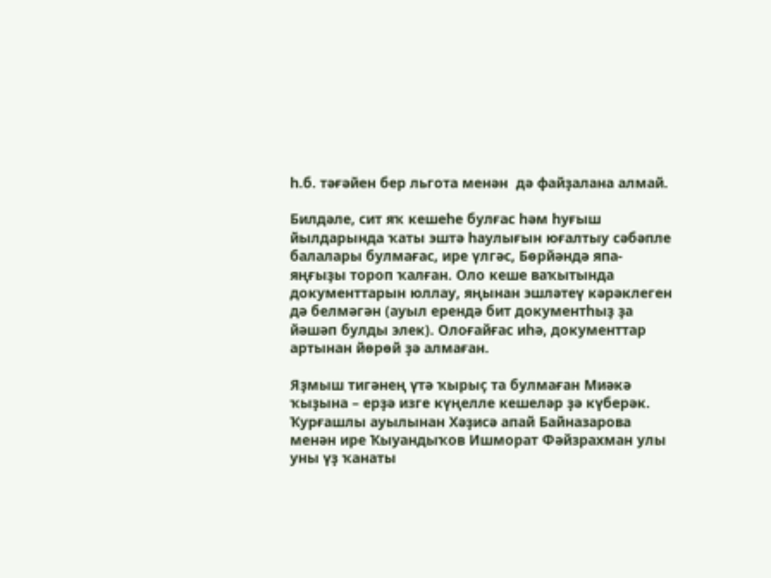һ.б. тәғәйен бер льгота менән  дә файҙалана алмай.

Билдәле, сит яҡ кешеһе булғас һәм һуғыш йылдарында ҡаты эштә һаулығын юғалтыу сәбәпле балалары булмағас, ире үлгәс, Бөрйәндә япа-яңғыҙы тороп ҡалған. Оло кеше ваҡытында документтарын юллау, яңынан эшләтеү кәрәклеген дә белмәгән (ауыл ерендә бит документһыҙ ҙа йәшәп булды элек). Олоғайғас иһә, документтар артынан йөрөй ҙә алмаған.

Яҙмыш тигәнең үтә ҡырыҫ та булмаған Миәкә ҡыҙына – ерҙә изге күңелле кешеләр ҙә күберәк. Ҡурғашлы ауылынан Хәҙисә апай Байназарова менән ире Ҡыуандыҡов Ишморат Фәйзрахман улы уны үҙ ҡанаты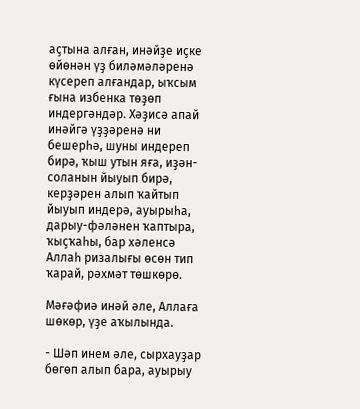аҫтына алған, инәйҙе иҫке өйөнән үҙ биләмәләренә күсереп алғандар, ыҡсым ғына избенка төҙөп индергәндәр. Хәҙисә апай инәйгә үҙҙәренә ни бешерһә, шуны индереп бирә, ҡыш утын яға, иҙән-соланын йыуып бирә, керҙәрен алып ҡайтып йыуып индерә, ауырыһа, дарыу-фәләнен ҡаптыра, ҡыҫҡаһы, бар хәленсә Аллаһ ризалығы өсөн тип ҡарай, рәхмәт төшкөрө.

Мәғәфиә инәй әле, Аллаға шөкөр, үҙе аҡылында.

- Шәп инем әле, сырхауҙар бөгөп алып бара, ауырыу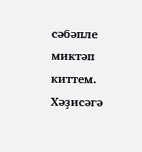сәбәпле миктәп киттем. Хәҙисәгә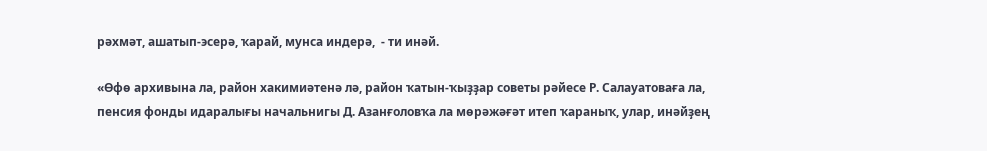рәхмәт, ашатып-эсерә, ҡарай, мунса индерә,  - ти инәй.

«Өфө архивына ла, район хакимиәтенә лә, район ҡатын-ҡыҙҙар советы рәйесе Р. Салауатоваға ла, пенсия фонды идаралығы начальнигы Д. Азанғоловҡа ла мөрәжәғәт итеп ҡараныҡ, улар, инәйҙең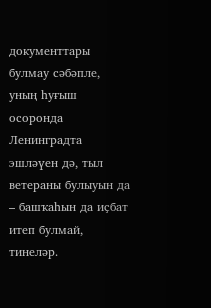документтары булмау сәбәпле, уның һуғыш осоронда Ленинградта эшләүен дә, тыл ветераны булыуын да – башҡаһын да иҫбат итеп булмай, тинеләр.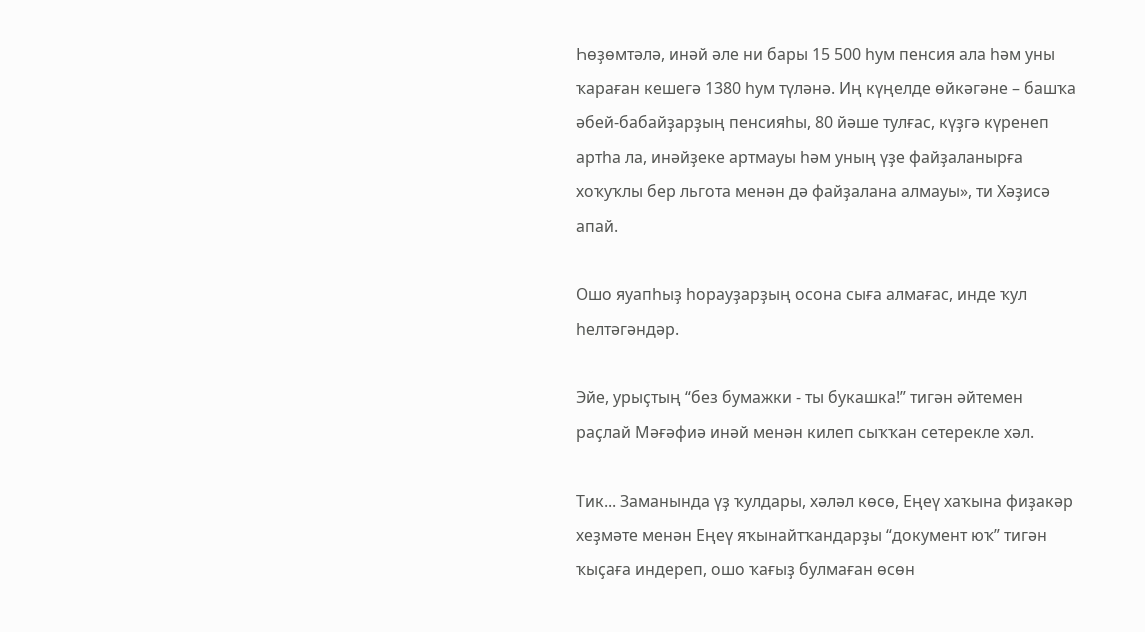Һөҙөмтәлә, инәй әле ни бары 15 500 һум пенсия ала һәм уны ҡараған кешегә 1380 һум түләнә. Иң күңелде өйкәгәне – башҡа әбей-бабайҙарҙың пенсияһы, 80 йәше тулғас, күҙгә күренеп артһа ла, инәйҙеке артмауы һәм уның үҙе файҙаланырға хоҡуҡлы бер льгота менән дә файҙалана алмауы», ти Хәҙисә апай.

Ошо яуапһыҙ һорауҙарҙың осона сыға алмағас, инде ҡул һелтәгәндәр.

Эйе, урыҫтың “без бумажки - ты букашка!” тигән әйтемен раҫлай Мәғәфиә инәй менән килеп сыҡҡан сетерекле хәл.

Тик... Заманында үҙ ҡулдары, хәләл көсө, Еңеү хаҡына фиҙакәр хеҙмәте менән Еңеү яҡынайтҡандарҙы “документ юҡ” тигән ҡыҫаға индереп, ошо ҡағыҙ булмаған өсөн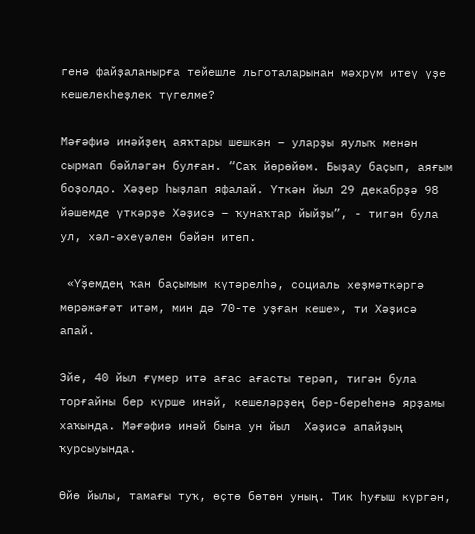генә файҙаланырға тейешле льготаларынан мәхрүм итеү үҙе кешелекһеҙлек түгелме?

Мәғәфиә инәйҙең аяҡтары шешкән – уларҙы яулыҡ менән сырмап бәйләгән булған. “Саҡ йөрөйөм. Быҙау баҫып, аяғым боҙолдо. Хәҙер һыҙлап яфалай. Үткән йыл 29 декабрҙә 98 йәшемде үткәрҙе Хәҙисә – ҡунаҡтар йыйҙы”, - тигән була ул, хәл-әхеүәлен бәйән итеп.

 «Үҙемдең ҡан баҫымым күтәрелһә, социаль хеҙмәткәргә мөрәжәғәт итәм, мин дә 70-те уҙған кеше», ти Хәҙисә апай.

Эйе, 40 йыл ғүмер итә ағас ағасты терәп, тигән була торғайны бер күрше инәй, кешеләрҙең бер-береһенә ярҙамы хаҡында. Мәғәфиә инәй бына ун йыл  Хәҙисә апайҙың ҡурсыуында.

Өйө йылы, тамағы туҡ, өҫтө бөтөн уның. Тик һуғыш күргән,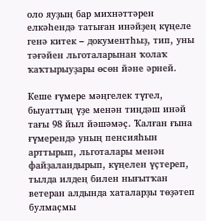оло яуҙың бар михнәттәрен елкәһендә татыған инәйҙең күңеле генә китек – документһыҙ, тип, уны тәғәйен льготаларынан ҡолаҡ ҡаҡтырыуҙары өсөн йәне әрней.

Кеше ғүмере мәңгелек түгел, быуаттың үҙе менән тиңдәш инәй тағы 98 йыл йәшәмәҫ. Ҡалған ғына ғүмерендә уның пенсияһын арттырып, льготалары менән файҙаландырып, күңелен үҫтереп, тылда илдең билен нығытҡан ветеран алдында хаталарҙы төҙәтеп булмаҫмы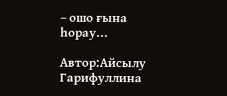– ошо ғына һорау...

Автор:Айсылу Гарифуллина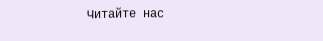Читайте нас